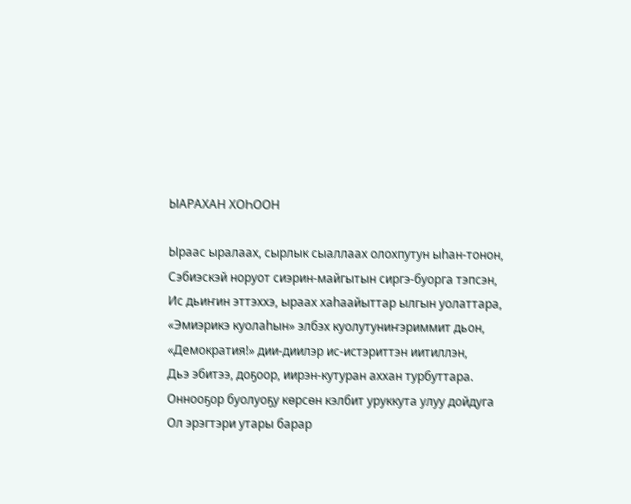ЫАРАХАН ХОҺООН

Ыраас ыралаах, сырлык сыаллаах олохпутун ыһан-тонон,
Сэбиэскэй норуот сиэрин-майгытын сиргэ-буорга тэпсэн,
Ис дьиҥин эттэххэ, ыраах хаһаайыттар ылгын уолаттара,
«Эмиэрикэ куолаһын» элбэх куолутуниҥэриммит дьон,
«Демократия!» дии-диилэр ис-истэриттэн иитиллэн,
Дьэ эбитээ, доҕоор, иирэн-кутуран аххан турбуттара.
Оннооҕор буолуоҕу көрсөн кэлбит уруккута улуу дойдуга
Ол эрэгтэри утары барар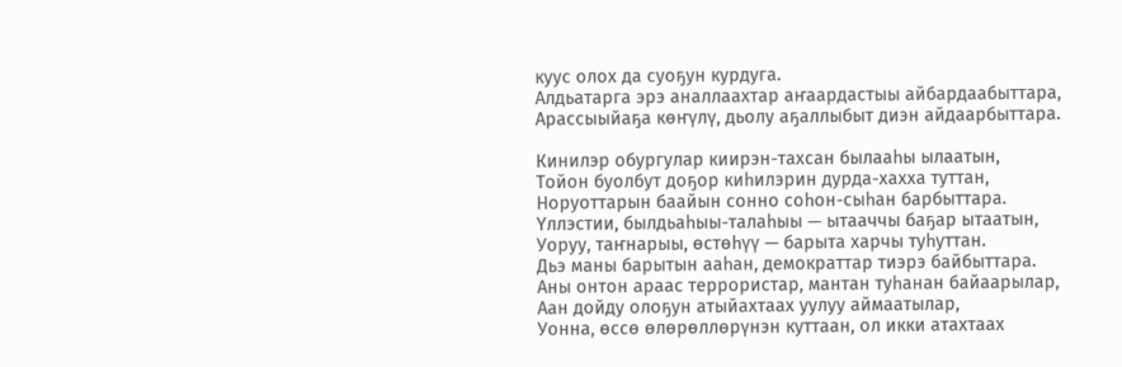куус олох да суоҕун курдуга.
Алдьатарга эрэ аналлаахтар аҥаардастыы айбардаабыттара,
Арассыыйаҕа көҥүлү, дьолу аҕаллыбыт диэн айдаарбыттара.

Кинилэр обургулар киирэн-тахсан былааһы ылаатын,
Тойон буолбут доҕор киһилэрин дурда-хахха туттан,
Норуоттарын баайын сонно соһон-сыһан барбыттара.
Үллэстии, былдьаһыы-талаһыы — ытааччы баҕар ытаатын,
Уоруу, таҥнарыы, өстөһүү — барыта харчы туһуттан.
Дьэ маны барытын ааһан, демократтар тиэрэ байбыттара.
Аны онтон араас террористар, мантан туһанан байаарылар,
Аан дойду олоҕун атыйахтаах уулуу аймаатылар,
Уонна, өссө өлөрөллөрүнэн куттаан, ол икки атахтаах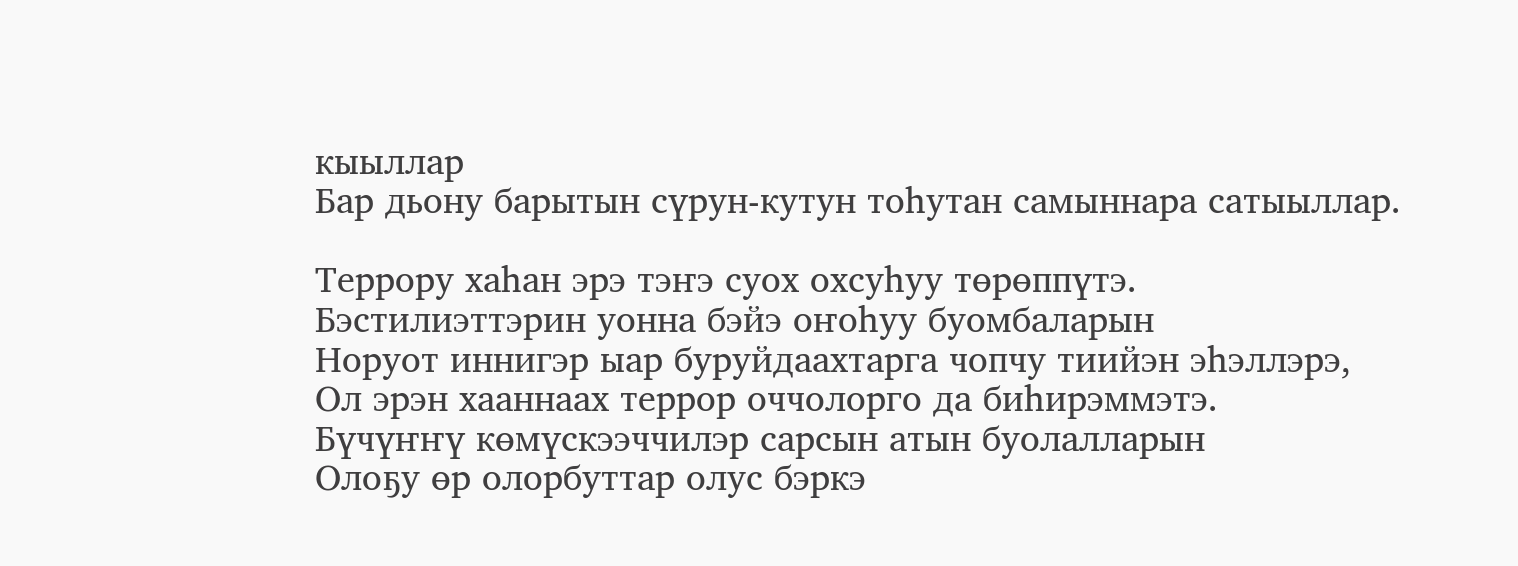кыыллар
Бар дьону барытын сүрун-кутун тоһутан самыннара сатыыллар.

Террору хаһан эрэ тэҥэ суох охсуһуу төрөппүтэ.
Бэстилиэттэрин уонна бэйэ оҥоһуу буомбаларын
Норуот иннигэр ыар буруйдаахтарга чопчу тиийэн эһэллэрэ,
Ол эрэн хааннаах террор оччолорго да биһирэммэтэ.
Бүчүҥҥү көмүскээччилэр сарсын атын буолалларын
Олоҕу өр олорбуттар олус бэркэ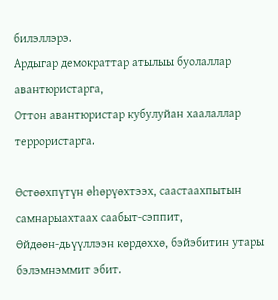билэллэрэ.
Ардыгар демократтар атылыы буолаллар авантюристарга,
Оттон авантюристар кубулуйан хаалаллар террористарга.

Өстөөхпүтүн өһөрүөхтээх, саастаахпытын самнарыахтаах саабыт-сэппит,
Өйдөөн-дьүүллээн көрдөххө, бэйэбитин утары бэлэмнэммит эбит.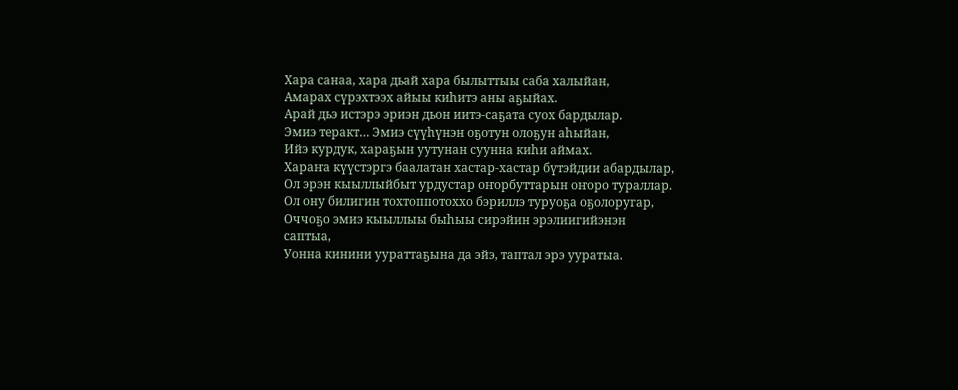Хара санаа, хара дьай хара былыттыы саба халыйан,
Амарах сүрэхтээх айыы киһитэ аны аҕыйах.
Арай дьэ истэрэ эриэн дьон иитэ-саҕата суох бардылар.
Эмиэ теракт… Эмиэ сүүһүнэн оҕотун олоҕун аһыйан,
Ийэ курдук, хараҕын уутунан суунна киһи аймах.
Хараҥа күүстэргэ баалатан хастар-хастар бүтэйдии абардылар,
Ол эрэн кыыллыйбыт урдустар оҥорбуттарын оҥоро тураллар.
Ол ону билигин тохтоппотоххо бэриллэ туруоҕа оҕолоругар,
Оччоҕо эмиэ кыыллыы быһыы сирэйин эрэлиигийэнэн саптыа,
Уонна кинини уураттаҕына да эйэ, таптал эрэ ууратыа.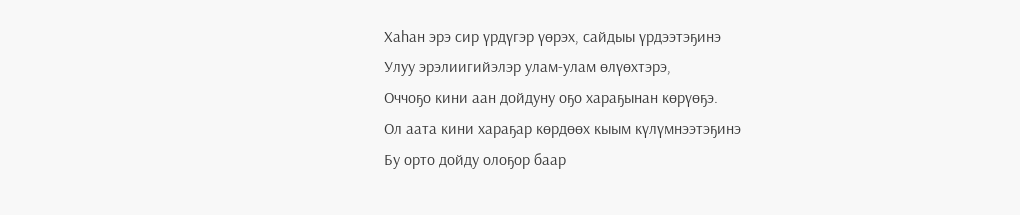Хаһан эрэ сир үрдүгэр үөрэх, сайдыы үрдээтэҕинэ
Улуу эрэлиигийэлэр улам-улам өлүөхтэрэ,
Оччоҕо кини аан дойдуну оҕо хараҕынан көрүөҕэ.
Ол аата кини хараҕар көрдөөх кыым күлүмнээтэҕинэ
Бу орто дойду олоҕор баар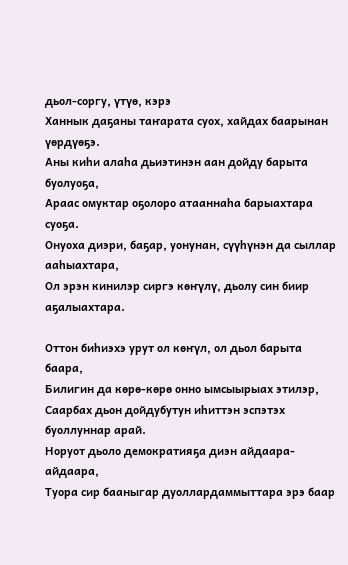дьол-соргу, үтүө, кэрэ
Ханнык даҕаны таҥарата суох, хайдах баарынан үөрдүөҕэ.
Аны киһи алаһа дьиэтинэн аан дойду барыта буолуоҕа,
Араас омуктар оҕолоро атааннаһа барыахтара суоҕа.
Онуоха диэри, баҕар, уонунан, сүүһүнэн да сыллар ааhыахтара,
Ол эрэн кинилэр сиргэ көҥүлү, дьолу син биир аҕалыахтара.

Оттон биһиэхэ урут ол көҥүл, ол дьол барыта баара,
Билигин да көрө-көрө онно ымсыырыах этилэр,
Саарбах дьон дойдубутун иһиттэн эспэтэх буоллуннар арай.
Норуот дьоло демократияҕа диэн айдаара-айдаара,
Туора сир бааныгар дуоллардаммыттара эрэ баар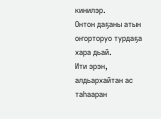кинилэр.
Онтон даҕаны атын оҥорторуо турдаҕа хара дьай.
Ити эрэн, алдьархайтан ас таһааран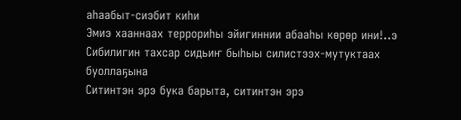аһаабыт-сиэбит киһи
Эмиэ хааннаах террориһы эйигиннии абааһы көрөр ини!..э
Сибилигин тахсар сидьиҥ быһыы силистээх-мутуктаах буоллаҕына
Ситинтэн эрэ бука барыта, ситинтэн эрэ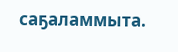саҕаламмыта.